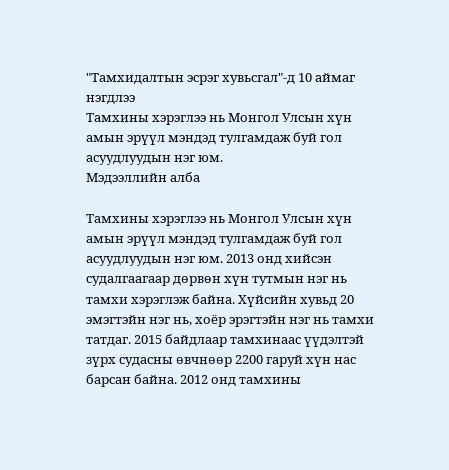"Тамхидалтын эсрэг хувьсгал"-д 10 аймаг нэгдлээ
Тамхины хэрэглээ нь Монгол Улсын хүн амын эрүүл мэндэд тулгамдаж буй гол асуудлуудын нэг юм.
Мэдээллийн алба

Тамхины хэрэглээ нь Монгол Улсын хүн амын эрүүл мэндэд тулгамдаж буй гол асуудлуудын нэг юм. 2013 онд хийсэн судалгаагаар дөрвөн хүн тутмын нэг нь тамхи хэрэглэж байна. Хүйсийн хувьд 20 эмэгтэйн нэг нь, хоёр эрэгтэйн нэг нь тамхи татдаг. 2015 байдлаар тамхинаас үүдэлтэй зүрх судасны өвчнөөр 2200 гаруй хүн нас барсан байна. 2012 онд тамхины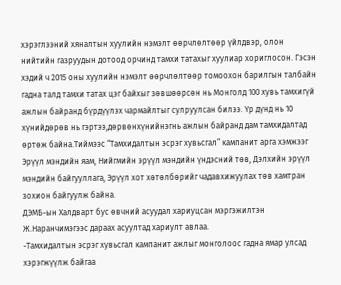хэрэглээний хяналтын хуулийн нэмэлт өөрчлөлтөөр үйлдвэр, олон нийтийн газруудын дотоод орчинд тамхи татахыг хуулиар хориглосон. Гэсэн хэдий ч 2015 оны хуулийн нэмэлт өөрчлөлтөөр томоохон барилгын талбайн гадна талд тамхи татах цэг байхыг зөвшөөрсөн нь Монголд 100 хувь тамхигүй ажлын байранд бүрдүүлэх чармайлтыг сулруулсан билээ. Үр дүнд нь 10 хүнийдөрөв нь гэртээ,дөрвөнхүнийнэгнь ажлын байранд дам тамхидалтад өртөж байна.Тиймээс “Тамхидалтын эсрэг хувьсгал” кампанит арга хэмжээг Эрүүл мэндийн яам, Нийгмийн эрүүл мэндийн үндэсний төв, Дэлхийн эрүүл мэндийн байгууллага, Эрүүл хот хөтөлбөрийг чадавхижуулах төв хамтран зохион байгуулж байна.
ДЭМБ-ын Халдварт бус өвчний асуудал хариуцсан мэргэжилтэн Ж.Наранчимэгээс дараах асуултад хариулт авлаа.
-Тамхидалтын эсрэг хувьсгал кампанит ажлыг монголоос гадна ямар улсад хэрэгжүүлж байгаа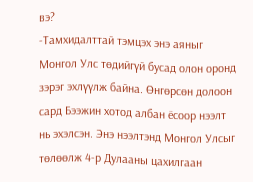вэ?
-Тамхидалттай тэмцэх энэ аяныг Монгол Улс төдийгүй бусад олон оронд зэрэг эхлүүлж байна. Өнгөрсөн долоон сард Бээжин хотод албан ёсоор нээлт нь эхэлсэн. Энэ нээлтэнд Монгол Улсыг төлөөлж 4-р Дулааны цахилгаан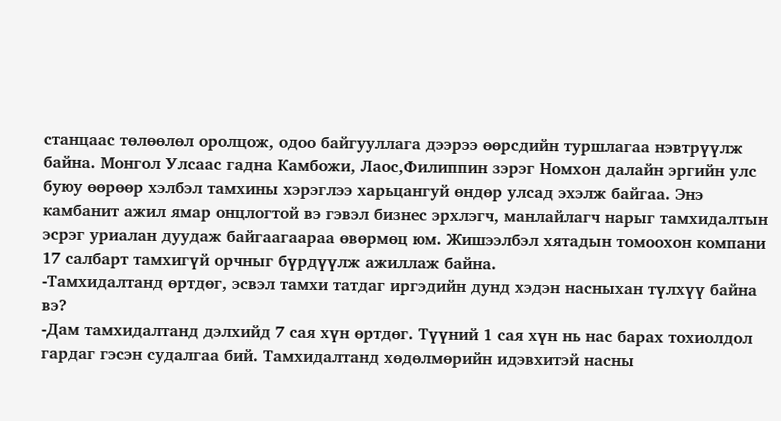станцаас төлөөлөл оролцож, одоо байгууллага дээрээ өөрсдийн туршлагаа нэвтрүүлж байна. Монгол Улсаас гадна Камбожи, Лаос,Филиппин зэрэг Номхон далайн эргийн улс буюу өөрөөр хэлбэл тамхины хэрэглээ харьцангуй өндөр улсад эхэлж байгаа. Энэ камбанит ажил ямар онцлогтой вэ гэвэл бизнес эрхлэгч, манлайлагч нарыг тамхидалтын эсрэг уриалан дуудаж байгаагаараа өвөрмөц юм. Жишээлбэл хятадын томоохон компани 17 салбарт тамхигүй орчныг бүрдүүлж ажиллаж байна.
-Тамхидалтанд өртдөг, эсвэл тамхи татдаг иргэдийн дунд хэдэн насныхан түлхүү байна вэ?
-Дам тамхидалтанд дэлхийд 7 сая хүн өртдөг. Түүний 1 сая хүн нь нас барах тохиолдол гардаг гэсэн судалгаа бий. Тамхидалтанд хөдөлмөрийн идэвхитэй насны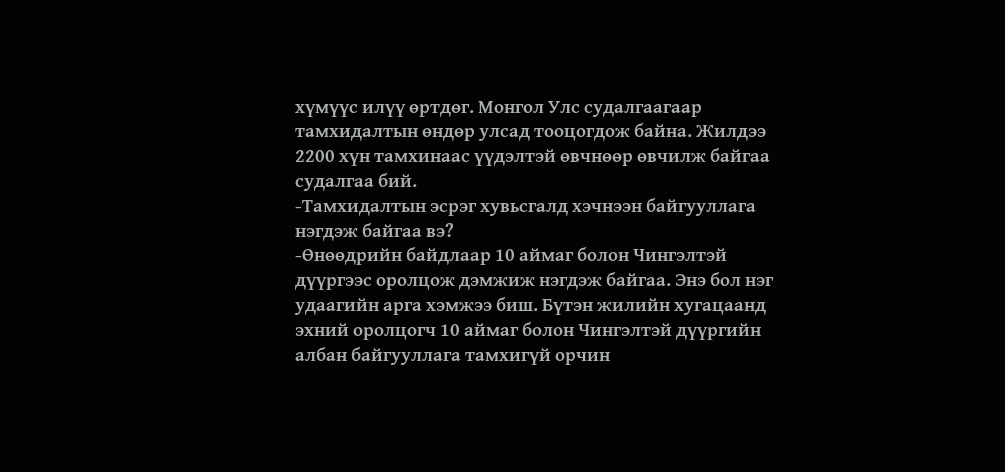хүмүүс илүү өртдөг. Монгол Улс судалгаагаар тамхидалтын өндөр улсад тооцогдож байна. Жилдээ 2200 хүн тамхинаас үүдэлтэй өвчнөөр өвчилж байгаа судалгаа бий.
-Тамхидалтын эсрэг хувьсгалд хэчнээн байгууллага нэгдэж байгаа вэ?
-Өнөөдрийн байдлаар 10 аймаг болон Чингэлтэй дүүргээс оролцож дэмжиж нэгдэж байгаа. Энэ бол нэг удаагийн арга хэмжээ биш. Бүтэн жилийн хугацаанд эхний оролцогч 10 аймаг болон Чингэлтэй дүүргийн албан байгууллага тамхигүй орчин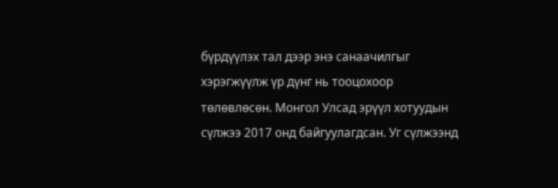бүрдүүлэх тал дээр энэ санаачилгыг хэрэгжүүлж үр дүнг нь тооцохоор төлөвлөсөн. Монгол Улсад эрүүл хотуудын сүлжээ 2017 онд байгуулагдсан. Уг сүлжээнд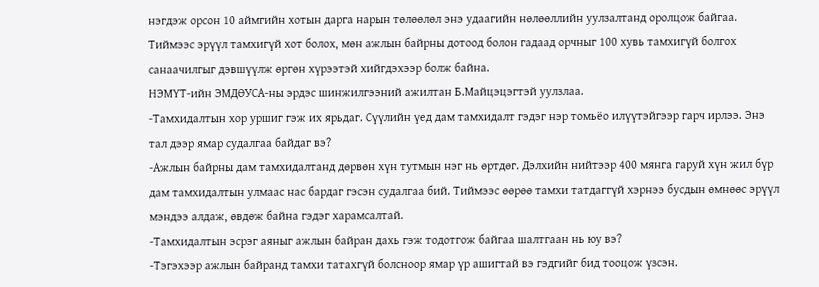нэгдэж орсон 10 аймгийн хотын дарга нарын төлөөлөл энэ удаагийн нөлөөллийн уулзалтанд оролцож байгаа. Тиймээс эрүүл тамхигүй хот болох, мөн ажлын байрны дотоод болон гадаад орчныг 100 хувь тамхигүй болгох санаачилгыг дэвшүүлж өргөн хүрээтэй хийгдэхээр болж байна.
НЭМҮТ-ийн ЭМДӨУСА-ны эрдэс шинжилгээний ажилтан Б.Майцэцэгтэй уулзлаа.
-Тамхидалтын хор уршиг гэж их ярьдаг. Сүүлийн үед дам тамхидалт гэдэг нэр томьёо илүүтэйгээр гарч ирлээ. Энэ тал дээр ямар судалгаа байдаг вэ?
-Ажлын байрны дам тамхидалтанд дөрвөн хүн тутмын нэг нь өртдөг. Дэлхийн нийтээр 400 мянга гаруй хүн жил бүр дам тамхидалтын улмаас нас бардаг гэсэн судалгаа бий. Тиймээс өөрөө тамхи татдаггүй хэрнээ бусдын өмнөөс эрүүл мэндээ алдаж, өвдөж байна гэдэг харамсалтай.
-Тамхидалтын эсрэг аяныг ажлын байран дахь гэж тодотгож байгаа шалтгаан нь юу вэ?
-Тэгэхээр ажлын байранд тамхи татахгүй болсноор ямар үр ашигтай вэ гэдгийг бид тооцож үзсэн.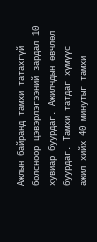Ажлын байранд тамхи татахгүй болсноор цэвэрлэгээний зардал 10 хувиар буурдаг. Ажилчдын өвчлөл буурдаг. Тамхи татдаг хүмүүс ажил хийх 40 минутыг тамхи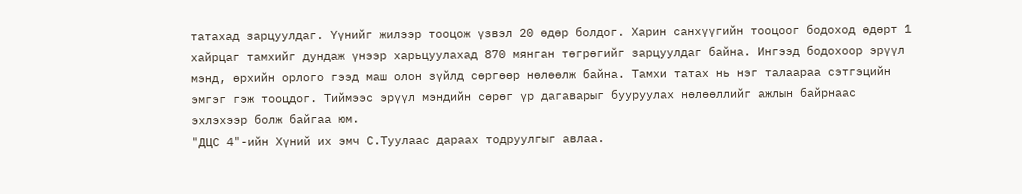татахад зарцуулдаг. Үүнийг жилээр тооцож үзвэл 20 өдөр болдог. Харин санхүүгийн тооцоог бодоход өдөрт 1 хайрцаг тамхийг дундаж үнээр харьцуулахад 870 мянган төгрөгийг зарцуулдаг байна. Ингээд бодохоор эрүүл мэнд, өрхийн орлого гээд маш олон зүйлд сөргөөр нөлөөлж байна. Тамхи татах нь нэг талаараа сэтгэцийн эмгэг гэж тооцдог. Тиймээс эрүүл мэндийн сөрөг үр дагаварыг бууруулах нөлөөллийг ажлын байрнаас эхлэхээр болж байгаа юм.
"ДЦС 4"-ийн Хүний их эмч С.Туулаас дараах тодруулгыг авлаа.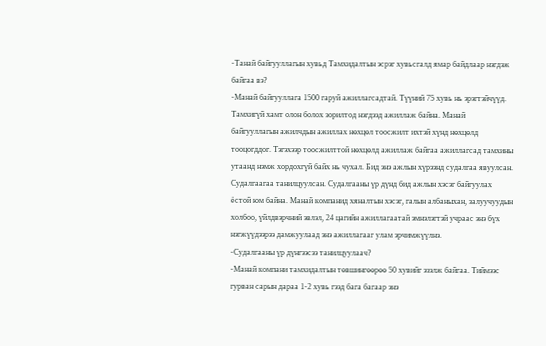-Танай байгууллагын хувьд Тамхидалтын эсрэг хувьсгалд ямар байдлаар нэгдэж байгаа вэ?
-Манай байгууллага 1500 гаруй ажиллагсадтай. Түүний 75 хувь нь эрэгтэйчүүд. Тамхигүй хамт олон болох зорилтод нэгдээд ажиллаж байна. Манай байгууллагын ажилчдын ажиллах нөхцөл тоосжилт ихтэй хүнд нөхцөлд тооцогддог. Тэгэхээр тоосжилттой нөхцөлд ажиллаж байгаа ажиллагсад тамхины утаанд нэмж хордохгүй байх нь чухал. Бид энэ ажлын хүрээнд судалгаа явуулсан. Судалгаагаа танилцуулсан. Судалгааны үр дүнд бид ажлын хэсэг байгуулах ёстой юм байна. Манай компанид хяналтын хэсэг, галын албаныхан, залуучуудын холбоо, үйлдвэрчний эвлэл, 24 цагийн ажиллагаатай эмнэлэгтэй учраас энэ бүх нэгжүүдээрээ дамжуулаад энэ ажиллагааг улам эрчимжүүлнэ.
-Судалгааны үр дүнгээсээ танилцуулаач?
-Манай компани тамхидалтын төвшингөөрөө 50 хувийг эзэлж байгаа. Тиймээс гурван сарын дараа 1-2 хувь гээд бага багаар энэ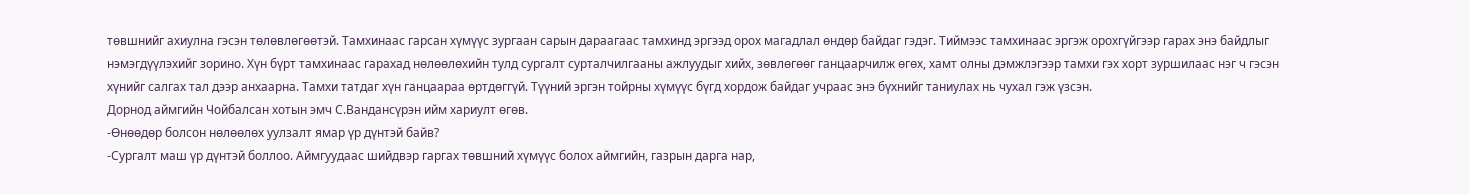төвшнийг ахиулна гэсэн төлөвлөгөөтэй. Тамхинаас гарсан хүмүүс зургаан сарын дараагаас тамхинд эргээд орох магадлал өндөр байдаг гэдэг. Тиймээс тамхинаас эргэж орохгүйгээр гарах энэ байдлыг нэмэгдүүлэхийг зорино. Хүн бүрт тамхинаас гарахад нөлөөлөхийн тулд сургалт сурталчилгааны ажлуудыг хийх, зөвлөгөөг ганцаарчилж өгөх, хамт олны дэмжлэгээр тамхи гэх хорт зуршилаас нэг ч гэсэн хүнийг салгах тал дээр анхаарна. Тамхи татдаг хүн ганцаараа өртдөггүй. Түүний эргэн тойрны хүмүүс бүгд хордож байдаг учраас энэ бүхнийг таниулах нь чухал гэж үзсэн.
Дорнод аймгийн Чойбалсан хотын эмч С.Вандансүрэн ийм хариулт өгөв.
-Өнөөдөр болсон нөлөөлөх уулзалт ямар үр дүнтэй байв?
-Сургалт маш үр дүнтэй боллоо. Аймгуудаас шийдвэр гаргах төвшний хүмүүс болох аймгийн, газрын дарга нар,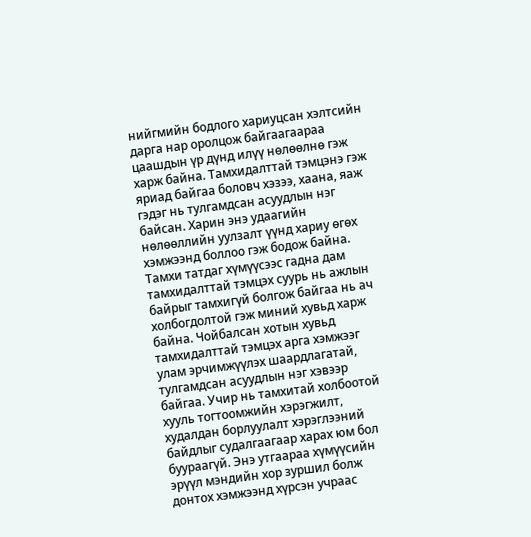нийгмийн бодлого хариуцсан хэлтсийн дарга нар оролцож байгаагаараа цаашдын үр дүнд илүү нөлөөлнө гэж харж байна. Тамхидалттай тэмцэнэ гэж яриад байгаа боловч хэзээ, хаана, яаж гэдэг нь тулгамдсан асуудлын нэг байсан. Харин энэ удаагийн нөлөөллийн уулзалт үүнд хариу өгөх хэмжээнд боллоо гэж бодож байна. Тамхи татдаг хүмүүсээс гадна дам тамхидалттай тэмцэх суурь нь ажлын байрыг тамхигүй болгож байгаа нь ач холбогдолтой гэж миний хувьд харж байна. Чойбалсан хотын хувьд тамхидалттай тэмцэх арга хэмжээг улам эрчимжүүлэх шаардлагатай, тулгамдсан асуудлын нэг хэвээр байгаа. Учир нь тамхитай холбоотой хууль тогтоомжийн хэрэгжилт, худалдан борлуулалт хэрэглээний байдлыг судалгаагаар харах юм бол буураагүй. Энэ утгаараа хүмүүсийн эрүүл мэндийн хор зуршил болж донтох хэмжээнд хүрсэн учраас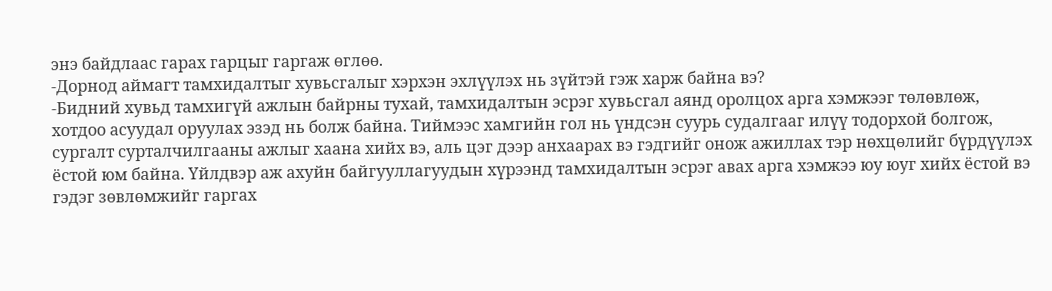энэ байдлаас гарах гарцыг гаргаж өглөө.
-Дорнод аймагт тамхидалтыг хувьсгалыг хэрхэн эхлүүлэх нь зүйтэй гэж харж байна вэ?
-Бидний хувьд тамхигүй ажлын байрны тухай, тамхидалтын эсрэг хувьсгал аянд оролцох арга хэмжээг төлөвлөж, хотдоо асуудал оруулах эзэд нь болж байна. Тиймээс хамгийн гол нь үндсэн суурь судалгааг илүү тодорхой болгож, сургалт сурталчилгааны ажлыг хаана хийх вэ, аль цэг дээр анхаарах вэ гэдгийг онож ажиллах тэр нөхцөлийг бүрдүүлэх ёстой юм байна. Үйлдвэр аж ахуйн байгууллагуудын хүрээнд тамхидалтын эсрэг авах арга хэмжээ юу юуг хийх ёстой вэ гэдэг зөвлөмжийг гаргах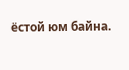ёстой юм байна.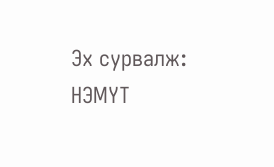Эх сурвалж: НЭМҮТ